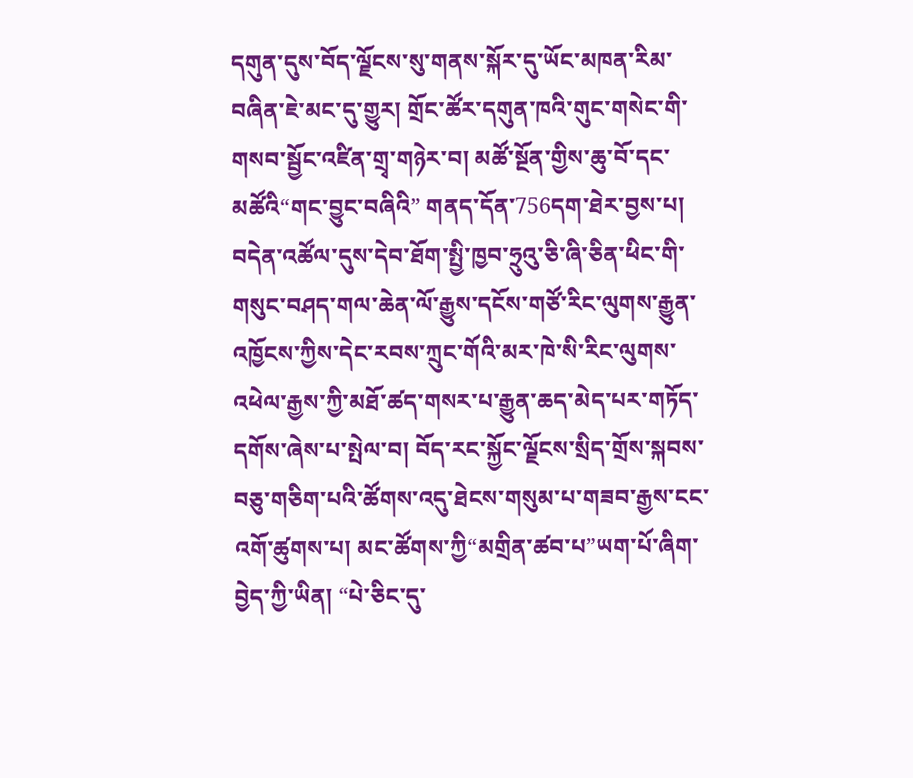དགུན་དུས་བོད་ལྗོངས་སུ་གནས་སྐོར་དུ་ཡོང་མཁན་རིམ་བཞིན་ཇེ་མང་དུ་གྱུར། གྲོང་ཚོར་དགུན་ཁའི་གུང་གསེང་གི་གསབ་སྦྱོང་འཛིན་གྲྭ་གཉེར་བ། མཚོ་སྔོན་གྱིས་ཆུ་བོ་དང་མཚོའི“གང་བྱུང་བཞིའི” གནད་དོན་756དག་ཐེར་བྱས་པ། བདེན་འཚོལ་དུས་དེབ་ཐོག་སྤྱི་ཁྱབ་ཧྲུའུ་ཅི་ཞི་ཅིན་ཕིང་གི་གསུང་བཤད་གལ་ཆེན་ལོ་རྒྱུས་དངོས་གཙོ་རིང་ལུགས་རྒྱུན་འཁྱོངས་ཀྱིས་དེང་རབས་ཀྲུང་གོའི་མར་ཁེ་སི་རིང་ལུགས་འཕེལ་རྒྱས་ཀྱི་མཐོ་ཚད་གསར་པ་རྒྱུན་ཆད་མེད་པར་གཏོད་དགོས་ཞེས་པ་སྤེལ་བ། བོད་རང་སྐྱོང་ལྗོངས་སྲིད་གྲོས་སྐབས་བཅུ་གཅིག་པའི་ཚོགས་འདུ་ཐེངས་གསུམ་པ་གཟབ་རྒྱས་ངང་འགོ་ཚུགས་པ། མང་ཚོགས་ཀྱི“མགྲིན་ཚབ་པ”ཡག་པོ་ཞིག་བྱེད་ཀྱི་ཡིན། “པེ་ཅིང་དུ་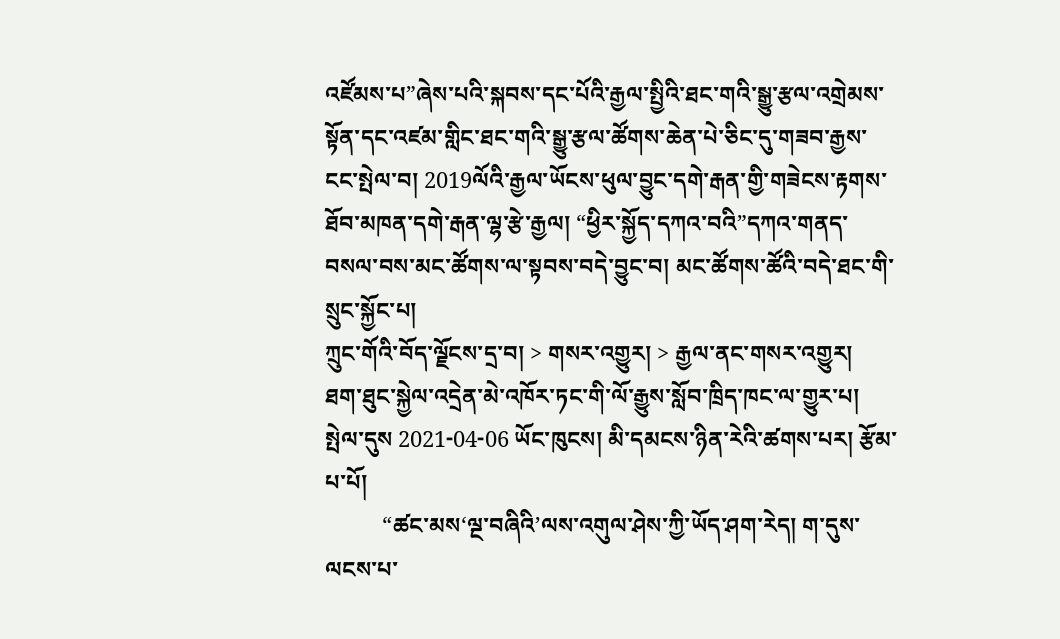འཛོམས་པ”ཞེས་པའི་སྐབས་དང་པོའི་རྒྱལ་སྤྱིའི་ཐང་གའི་སྒྱུ་རྩལ་འགྲེམས་སྟོན་དང་འཛམ་གླིང་ཐང་གའི་སྒྱུ་རྩལ་ཚོགས་ཆེན་པེ་ཅིང་དུ་གཟབ་རྒྱས་ངང་སྤེལ་བ། 2019ལོའི་རྒྱལ་ཡོངས་ཕུལ་བྱུང་དགེ་རྒན་གྱི་གཟེངས་རྟགས་ཐོབ་མཁན་དགེ་རྒན་ལྷ་རྩེ་རྒྱལ། “ཕྱིར་སྐྱོད་དཀའ་བའི”དཀའ་གནད་བསལ་བས་མང་ཚོགས་ལ་སྟབས་བདེ་བྱུང་བ། མང་ཚོགས་ཚོའི་བདེ་ཐང་གི་སྲུང་སྐྱོང་པ།
ཀྲུང་གོའི་བོད་ལྗོངས་དྲ་བ། > གསར་འགྱུར། > རྒྱལ་ནང་གསར་འགྱུར།
ཐག་ཐུང་སྐྱེལ་འདྲེན་མེ་འཁོར་ཏང་གི་ལོ་རྒྱུས་སློབ་ཁྲིད་ཁང་ལ་གྱུར་པ།
སྤེལ་དུས 2021-04-06 ཡོང་ཁུངས། མི་དམངས་ཉིན་རེའི་ཚགས་པར། རྩོམ་པ་པོ།
          “ཚང་མས‘ལྔ་བཞིའི’ལས་འགུལ་ཤེས་ཀྱི་ཡོད་ཤག་རེད། ག་དུས་ལངས་པ་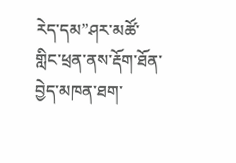རེད་དམ”ཤར་མཚོ་གླིང་ཕྲན་ནས་རྡོག་ཐོན་བྱེད་མཁན་ཐག་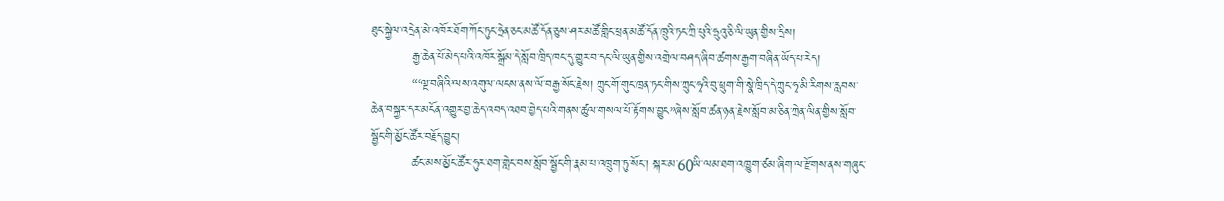ཐུང་སྐྱེལ་འདྲེན་མེ་འཁོར་ཐོག་ཀོང་ཏུང་ཧྲེན་ཅང་མཚོ་དོན་ཅུས་ཤར་མཚོ་གླིང་ཕྲན་མཚོ་དོན་ཁྲུའི་ཏང་ཀྲི་པུའི་ཧྲུའུ་ཅི་ལི་ཡུན་གྱིས་དྲིས།
          རྒྱ་ཆེན་པོ་མེད་པའི་འཁོར་སྒྲོམ་དེ་སློབ་ཁྲིད་ཁང་དུ་གྱུར་བ་དང་ལི་ཡུན་གྱིས་འགྲེལ་བཤད་ཞིབ་ཚགས་རྒྱག་བཞིན་ཡོད་པ་རེད།
          “‘ལྔ་བཞིའི’ལས་འགུལ་ལངས་ནས་ལོ་བརྒྱ་སོང་རྗེས། ཀྲུང་གོ་གུང་ཁྲན་ཏང་གིས་ཀྲུང་ཧྭའི་བུ་ཕྲུག་གི་སྣེ་ཁྲིད་དེ་ཀྲུང་ཧྭ་མི་རིགས་རླབས་ཆེན་བསྐྱར་དར་མངོན་འགྱུར་བྱ་ཆེད་འབད་འཐབ་བྱེད་པའི་གནས་ཚུལ་གསལ་པོ་རྟོགས་བྱུང”ཞེས་སློབ་ཚན་ཉན་རྗེས་སློབ་མ་ཅིན་ཀྲེན་ལིན་གྱིས་སློབ་སྦྱོང་གི་མྱོང་ཚོར་བརྗོད་བྱུང་།
          ཚང་མས་མྱོང་ཚོར་ཧུར་ཐག་གླེང་བས་སློབ་སྦྱོང་གི་རྣམ་པ་འཁྲུག་ཏུ་སོང་། སྐར་མ་60ཡི་ལམ་ཐག་འཁྱུག་ཙམ་ཞིག་ལ་རྫོགས་ནས་གཞུང་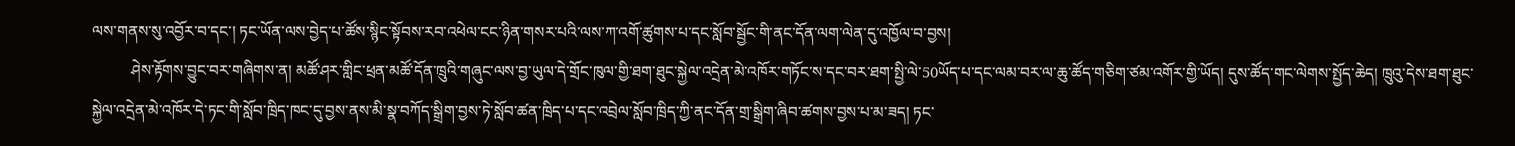ལས་གནས་སུ་འབྱོར་བ་དང་། ཏང་ཡོན་ལས་བྱེད་པ་ཚོས་སྙིང་སྟོབས་རབ་འཕེལ་ངང་ཉིན་གསར་པའི་ལས་ཀ་འགོ་ཚུགས་པ་དང་སློབ་སྦྱོང་གི་ནང་དོན་ལག་ལེན་དུ་འཁྱོལ་བ་བྱས།
          ཤེས་རྟོགས་བྱུང་བར་གཞིགས་ན། མཚོ་ཤར་གླིང་ཕྲན་མཚོ་དོན་ཁྲུའི་གཞུང་ལས་བྱ་ཡུལ་དེ་གྲོང་ཁུལ་གྱི་ཐག་ཐུང་སྐྱེལ་འདྲེན་མེ་འཁོར་གཏོང་ས་དང་བར་ཐག་སྤྱི་ལེ་50ཡོད་པ་དང་ལམ་བར་ལ་ཆུ་ཚོད་གཅིག་ཙམ་འགོར་གྱི་ཡོད། དུས་ཚོད་གང་ལེགས་སྤྱོད་ཆེད། ཁྲུའུ་དེས་ཐག་ཐུང་སྐྱེལ་འདྲེན་མེ་འཁོར་དེ་ཏང་གི་སློབ་ཁྲིད་ཁང་དུ་བྱས་ནས་མི་སྣ་བཀོད་སྒྲིག་བྱས་ཏེ་སློབ་ཚན་ཁྲིད་པ་དང་འབྲེལ་སློབ་ཁྲིད་ཀྱི་ནང་དོན་གྲ་སྒྲིག་ཞིབ་ཚགས་བྱས་པ་མ་ཟད། ཏང་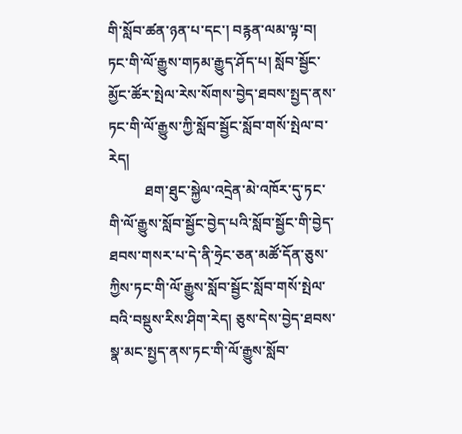གི་སློབ་ཚན་ཉན་པ་དང་། བརྙན་ལམ་ལྟ་བ། ཏང་གི་ལོ་རྒྱུས་གཏམ་རྒྱུད་ཤོད་པ། སློབ་སྦྱོང་མྱོང་ཚོར་སྤེལ་རེས་སོགས་བྱེད་ཐབས་སྤྱད་ནས་ཏང་གི་ལོ་རྒྱུས་ཀྱི་སློབ་སྦྱོང་སློབ་གསོ་སྤེལ་བ་རེད།
          ཐག་ཐུང་སྐྱེལ་འདྲེན་མེ་འཁོར་དུ་ཏང་གི་ལོ་རྒྱུས་སློབ་སྦྱོང་བྱེད་པའི་སློབ་སྦྱོང་གི་བྱེད་ཐབས་གསར་པ་དེ་ནི་ཧྲེང་ཅན་མཚོ་དོན་ཅུས་ཀྱིས་ཏང་གི་ལོ་རྒྱུས་སློབ་སྦྱོང་སློབ་གསོ་སྤེལ་བའི་བསྡུས་རིས་ཤིག་རེད། ཅུས་དེས་བྱེད་ཐབས་སྣ་མང་སྤྱད་ནས་ཏང་གི་ལོ་རྒྱུས་སློབ་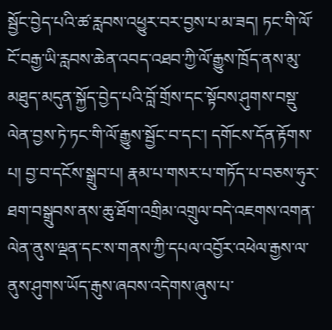སྦྱོང་བྱེད་པའི་ཚ་རླབས་འཕྱུར་བར་བྱས་པ་མ་ཟད། ཏང་གི་ལོ་ངོ་བརྒྱ་ཡི་རླབས་ཆེན་འབད་འཐབ་ཀྱི་ལོ་རྒྱུས་ཁྲོད་ནས་མུ་མཐུད་མདུན་སྐྱོད་བྱེད་པའི་བློ་གྲོས་དང་སྟོབས་ཤུགས་བསྡུ་ལེན་བྱས་ཏེ་ཏང་གི་ལོ་རྒྱུས་སྦྱོང་བ་དང་། དགོངས་དོན་རྟོགས་པ། བྱ་བ་དངོས་སྒྲུབ་པ། རྣམ་པ་གསར་པ་གཏོད་པ་བཅས་ཧུར་ཐག་བསྒྲུབས་ནས་ཆུ་ཐོག་འགྲིམ་འགྲུལ་བདེ་འཇགས་འགན་ལེན་ནུས་ལྡན་དང་ས་གནས་ཀྱི་དཔལ་འབྱོར་འཕེལ་རྒྱས་ལ་ནུས་ཤུགས་ཡོད་རྒུས་ཞབས་འདེགས་ཞུས་པ་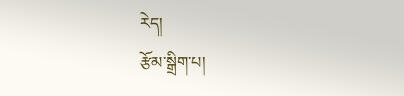རེད།
རྩོམ་སྒྲིག་པ།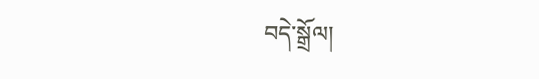བདེ་སྒྲོལ།